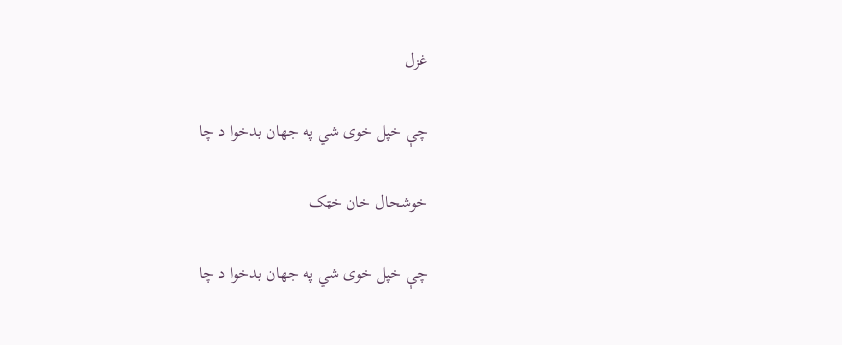غزل

چې خپل خوی شي په جهان بدخوا د چا

خوشحال خان خټک

چې خپل خوی شي په جهان بدخوا د چا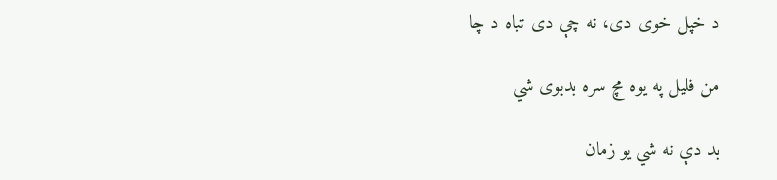د خپل خوی دی، نه چې دی تباه د چا

من فليل په يوه مچ سره بدبوی شي

بد دې نه شي يو زمان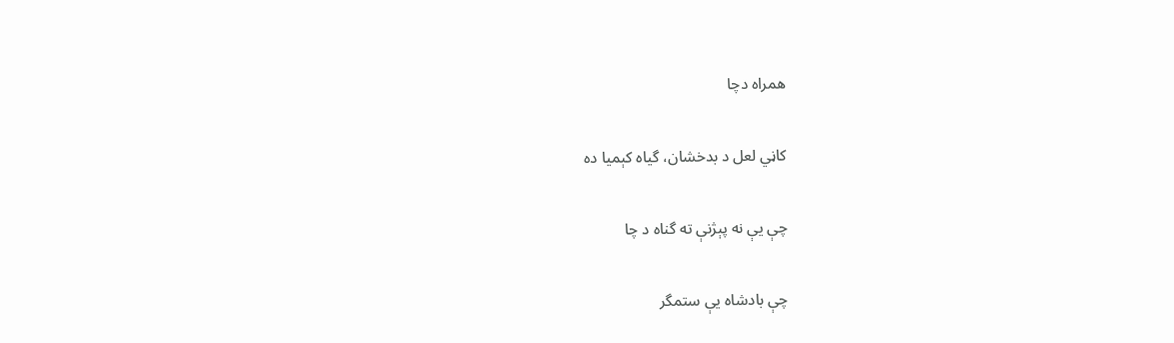همراه دچا

کاڼي لعل د بدخشان، گياه کېميا ده

چې يې نه پېژنې ته گناه د چا

چې بادشاه يې ستمگر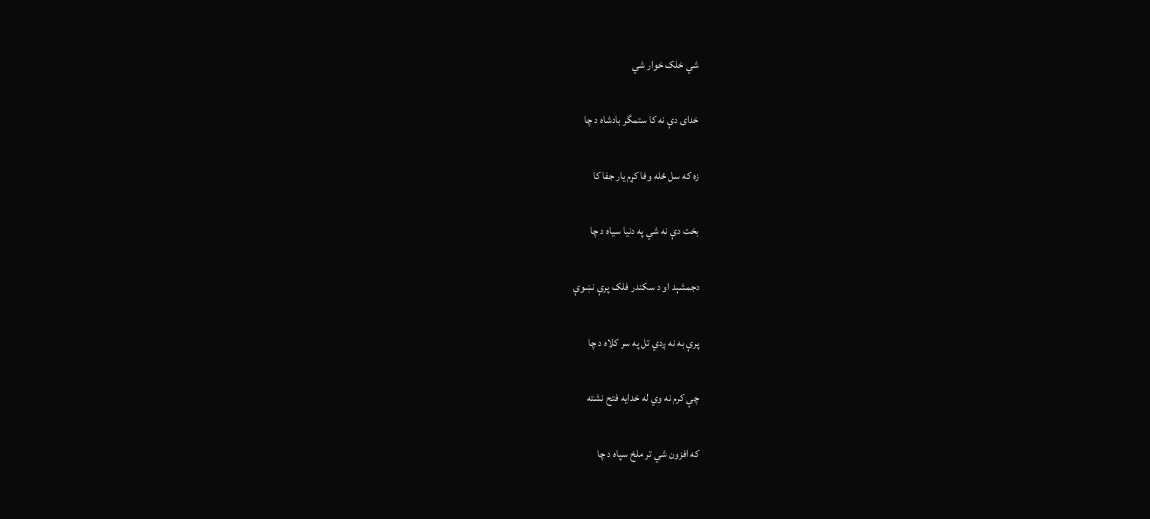شي خلک خوار شي

خدای دې نه کا ستمگر بادشاه د چا

زه که سل ځله وفا کړم يار جفا کا

بخت دې نه شي په دنيا سياه د چا

دجمشېد او د سکندر فلک پرې نښوې

پرې به نه ږدي تل په سر کلاه د چا

چې کرم نه وي له خدايه فتح نشته

که افزون شي تر ملخ سپاه د چا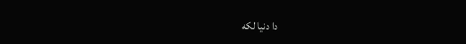دا دنيا لکه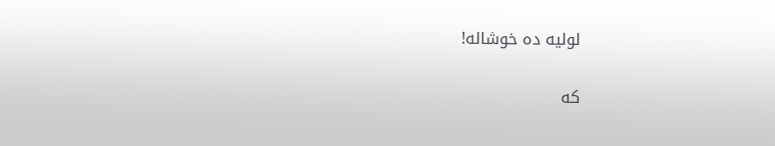لوليه ده خوشاله!

که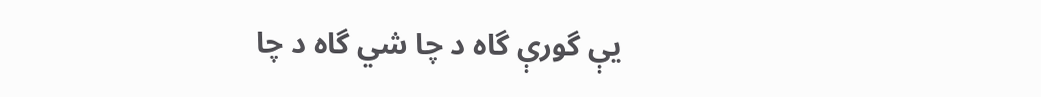يې گورې گاه د چا شي گاه د چا